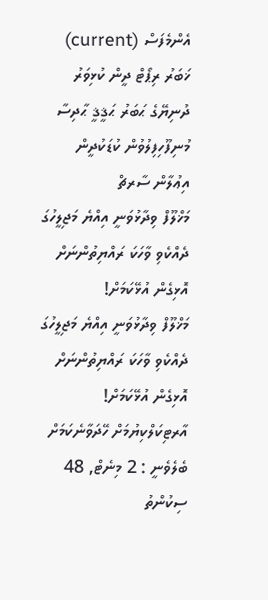އެންމެފަސް (current) ޚަބަރު ރިޕޯޓް ދީން ކުޅިވަރު ދުނިޔޭގެ ޙަބަރު ޙަޤީޤީ ޙާދިސާ މުނިފޫހިފިލުވުން ކުޑަކުދީން އިޢުލާން ސާރޗް
މަޚްލޫފް ވިދާޅުވަނީ އިއްޔެ މަޖިލީހުގަ ދެއްކެވި ވާހަކަ ރައްޔިތުންނަށް އޮޅިގެން އުޅޭކަމަށް!
މަޚްލޫފް ވިދާޅުވަނީ އިއްޔެ މަޖިލީހުގަ ދެއްކެވި ވާހަކަ ރައްޔިތުންނަށް އޮޅިގެން އުޅޭކަމަށް!
އާރޓިކަލްކިޔުމަށް ހޭދަވާނެކަމަށް ބެލެވެނީ : 2 މިނެޓް, 48 ސިކުންތު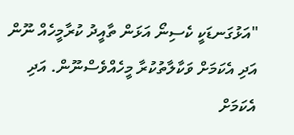"އަޅުގަނޑަކީ ކެސިނޯ އަޅަން ތާއީދު ކުރާމީހެއް ނޫން އަދި އެކަމަށް ވަކާލާތުކުރާ މީހެއްވެސްނޫން. އަދި އެކަމަށް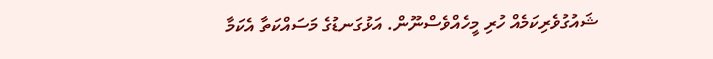ޝައުގުވެރިކަމެއް ހުރި މީހެއްވެސްނޫން. އަޅުގަނޑުގެ މަސައްކަތާ އެކަމާ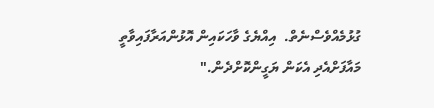ގުޅުމެއްވެސްނެތް.  އިއްޔެގެ ވާހަކައިން އޮޅުންއަރާފައިވާތީ މައާފަށްއެދި އެކަން ޔަގީންކޮށްދެން."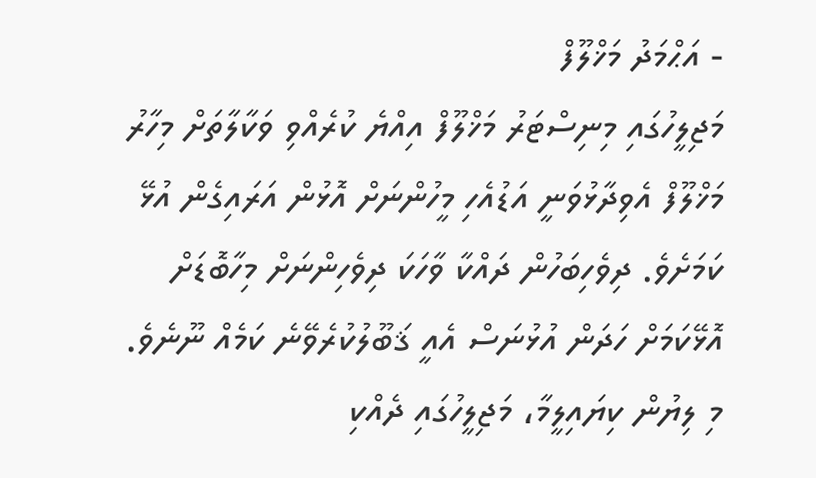- އަޙްމަދު މަޚްލޫފް
މަޖިލީހުގައި މިނިސްޓަރު މަޚްލޫފް އިއްޔެ ކުރެއްވި ވަކާލާތަށް މިހާރު މަޚްލޫފް އެވިދާޅުވަނީ އަޑުއެހި މީހުންނަށް އޮޅުން އަރައިގެން އުޅޭ ކަމަށެވެ. ދިވެހިބަހުން ދައްކާ ވާހަކަ ދިވެހިންނަށް މިހާބޮޑަށް އޮޅޭކަމަށް ހަދަން އުޅުނަސް އެއީ ޤަބޫލުކުރެވޭނެ ކަމެއް ނޫނެވެ.
މި ލިޔުން ކިޔައިލީމާ، މަޖިލީހުގައި ދެއްކި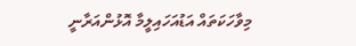މިވާހަކަތައް އަޑުއަހައިލީމާ އޮޅުންއަރާނީ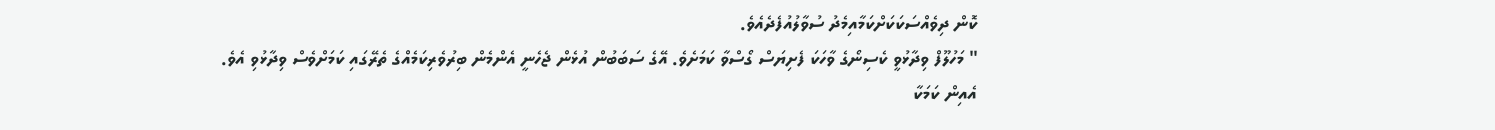ކޮން ދިވެއްސަކަކަށްކަމާއިމެދު ސުވާލުއުފެދެއެވެ.
" މަހުލޫފް ވިދާޅުވީ ކެސިނޯގެ ވާހަކަ ފެށިޔަސް ގޯސްވާ ކަމަށެވެ. އޭގެ ސަބަބުން އުޅެން ޖެހެނީ އެންމެން ބިރުވެރިކަމެއްގެ ތެރޭގައި ކަމަށްވެސް ވިދާޅުވި އެވެ.
އެއިން ކަމަކާ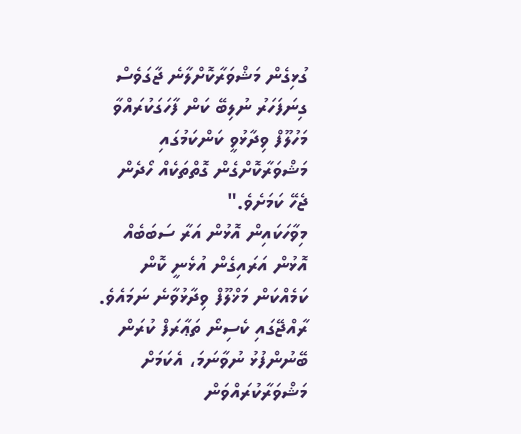ގުޅިގެން މަޝްވަރާކޮށްލާނެ ޖާގަވެސް ގިނަފަހަރު ނުލިބޭ ކަން ފާހަގަކުރައްވާ މަހުލޫފް ވިދާޅުވީ ކަންކަމުގައި މަޝްވަރާކޮށްގެން ގޮތްތަކެއް ހޯދެން ޖެހޭ ކަމަށެވެ."
މިވާހަކައިން އޮޅުން އަރާ ސަބަބެއް އޮޅުން އަރައިގެން އުޅެނީ ކޮން ކަމެއްކަން މަޚްލޫފް ވިދާޅުވާނެ ނަމައެވެ. ރާއްޖޭގައި ކެސިނޯ ތަޢާރަފް ކުރަން ބޭނުންފުޅު ނުވާނަމަ، އެކަމަށް މަޝްވަރާކުރައްވަން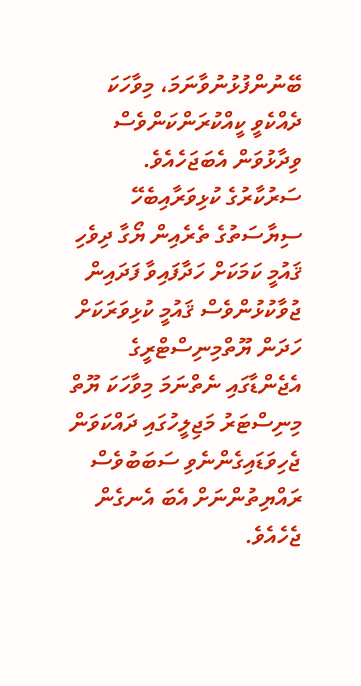ބޭނުންފުޅުނުވާނަމަ، މިވާހަކަ ދެއްކެވީ ކީއްކުރަންކަންވެސް ވިދާޅުވަން އެބަޖަހެއެވެ.
ސަރުކާރުގެ ކުޅިވަރާއިބެހޭ ސިޔާސަތުގެ ތެރެއިން ޔޯގާ ދިވެހި ޤައުމީ ކަމަކަށް ހަދާފައިވާ ފަދައިން ޖުވާކުޅުންވެސް ޤައުމީ ކުޅިވަރަކަށް ހަދަން ޔޫތްމިނިސްޓްރީގެ އެޖެންޑާގައި ނެތްނަމަ މިވާހަކަ ޔޫތް މިނިސްޓަރު މަޖިލީހުގައި ދައްކަވަން ޖެހިވަޑައިގެންނެވި ސަބަބުވެސް ރައްޔިތުންނަށް އެބަ އެނގެން ޖެހެއެވެ.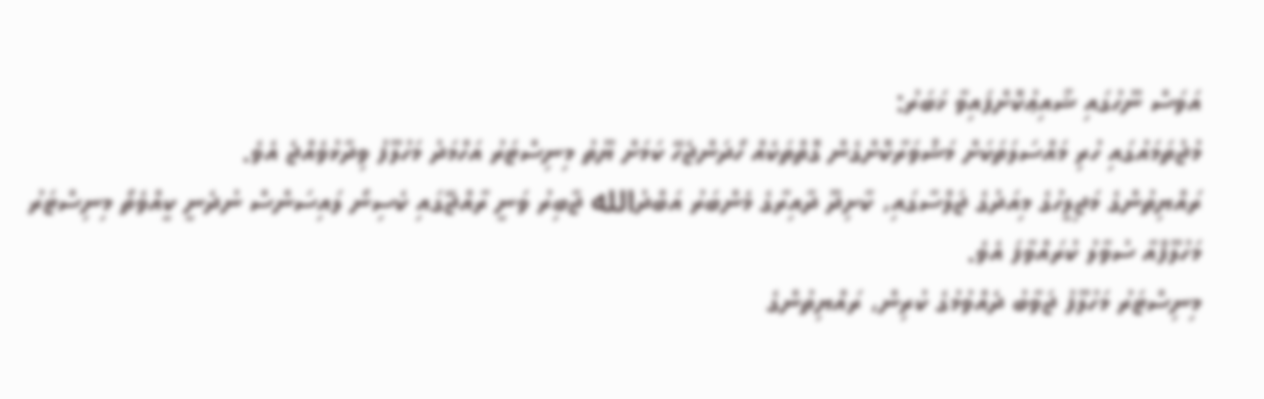އަވަސް ނޫހުގައި ޝާއިޢުކޮށްފައިވާ ޚަބަރު:
މުޖުތަމައުގައި ހުރި މައްސަލަތަކަށް މަޝްވަރާކޮށްގެން ގޮތްތަކެއް ހޯދަންޖެހޭ ކަމަށް ޔޫތު މިނިސްޓަރު އަހްމަދު މަހުލޫފު ވިދާޅުވެއްޖެ އެވެ.
ރައްޔިތުންގެ މަޖިލީހުގެ މިއަދުގެ ޖަލްސާގައި، ކާށިދޫ ދާއިރާގެ މެންބަރު އަބްދުالله ޖާބިރު ވަނީ ރާއްޖޭގައި ކެސިނޯ ލައިސަންސް ނުދެނީ ކީއްވެތޯ މިނިސްޓަރު މަހުލޫފްއާ ސުވާލު ކުރައްވާފަ އެވެ.
މިނިސްޓަރު މަހުލޫފު ޖަވާބު ދެއްވުމުގެ ކުރިން، ރައްޔިތުންގެ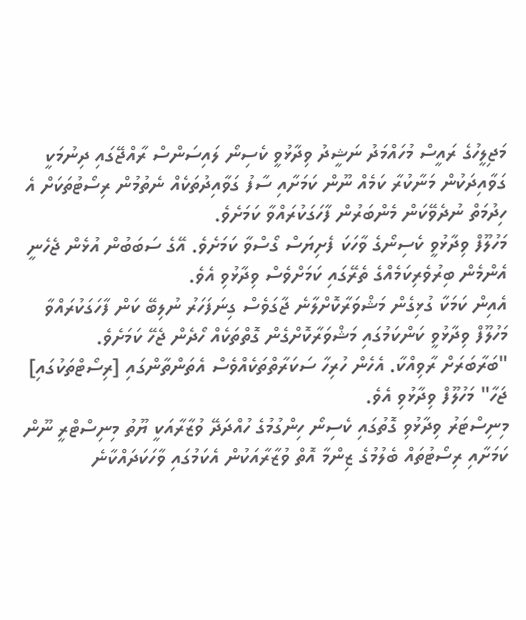މަޖިލީހުގެ ރައީސް މުހައްމަދު ނަޝީދު ވިދާޅުވީ ކެސިނޯ ލައިސަންސް ރާއްޖޭގައި ދިނުމަކީ ގަވާއިދަކުން މަނާކުރާ ކަމެއް ނޫން ކަމަށާއި ސާފު ގަވާއިދުތަކެއް ނެތުމުން ރިސޯޓުތަކަށް އެ ހިދުމަތް ނުދެވޭކަން މެންބަރުން ފާހަގަކުރައްވާ ކަމަށެވެ.
މަހުލޫފް ވިދާޅުވީ ކެސިނޯގެ ވާހަކަ ފެށިޔަސް ގޯސްވާ ކަމަށެވެ. އޭގެ ސަބަބުން އުޅެން ޖެހެނީ އެންމެން ބިރުވެރިކަމެއްގެ ތެރޭގައި ކަމަށްވެސް ވިދާޅުވި އެވެ.
އެއިން ކަމަކާ ގުޅިގެން މަޝްވަރާކޮށްލާނެ ޖާގަވެސް ގިނަފަހަރު ނުލިބޭ ކަން ފާހަގަކުރައްވާ މަހުލޫފް ވިދާޅުވީ ކަންކަމުގައި މަޝްވަރާކޮށްގެން ގޮތްތަކެއް ހޯދެން ޖެހޭ ކަމަށެވެ.
"ބަރާބަރަށް ރާވިއްކާ. އެހެން ހުރިހާ ސަކަރާތްތަކެއްވެސް އެތަންތާންގައި [ރިސޯޓްތަކުގައި] ޖަހާ" މަހުލޫފް ވިދާޅުވި އެވެ.
މިނިސްޓަރު ވިދާޅުވި ގޮތުގައި ކެސިނޯ ހިންގުމުގެ ހުއްދަދޭ ވުޒާރާއަކީ ޔޫތު މިނިސްޓްރީ ނޫން ކަމަށާއި ރިސޯޓުތައް ބެލުމުގެ ޒިންމާ އޮތް ވުޒާރާއަކުން އެކަމުގައި ވާހަކަދައްކާނެ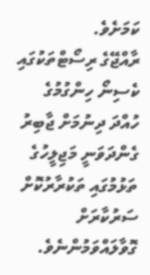ކަމަށެވެ.
ރާއްޖޭގެ ރިސޯޓްތަކުގައި ކެސިނޯ ހިންގުމުގެ ހުއްދަ ދިނުމަށް ޖާބިރު ގެންދަވަނީ މަޖިލީހުގެ ތަޅުމުގައި ތަކުރާރުކޮށް ސަރުކާރަށް ގޮވާލައްވަމުންނެވެ.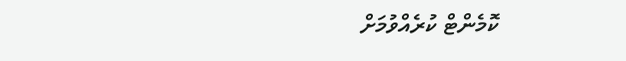ކޮމެންޓް ކުރެއްވުމަށް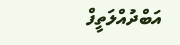އަބްދުއްލަތީފް